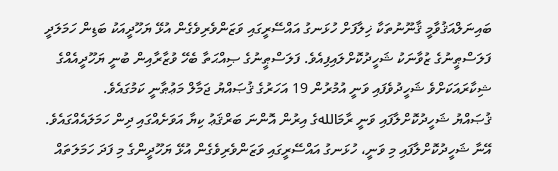ބައިނަލްއަޤުވާމީ ޤާނޫނުތަކާ ޚިލާފަށް ހުޅަނގު އައްސޭރީގައި ވަޒަންވެރިވެގެން އުޅޭ ޔަހޫދީއަކު ބަޑިން ހަމަލަދީ ފަލަސްޠީނުގެ ޒުވާނަކު ޝަހީދުކޮށްލައިފިއެވެ. ފަލަސްޠީނުގެ ޞިއްޙަތާ ބެހޭ ވުޒާރާއިން ބުނީ ޔަހޫދީއެއްގެ ޝިކާރައަކަށްވެ ޝަހީދުވެފައި ވަނީ އުމުރުން 19 އަހަރުގެ ޤުޞައްޔު ޖަމާލް މަޢުޠާނީ ކަމުގައެވެ.
ޤުޞައްޔު ޝަހީދުކޮށްލާފައި ވަނީ ރާމަاللهގެ އިރުން އޮންނަ ބަރްޤަޢު ކިޔާ އަވަށެއްގައި ދިން ހަމަލައެއްގައެވެ. އޭނާ ޝަހީދުކޮށްލާފައި މި ވަނީ، ހުޅަނގު އައްސޭރީގައި ވަޒަންވެރިވެގެން އުޅޭ ޔަހޫދީންގެ މި ފަދަ ހަމަލަތައް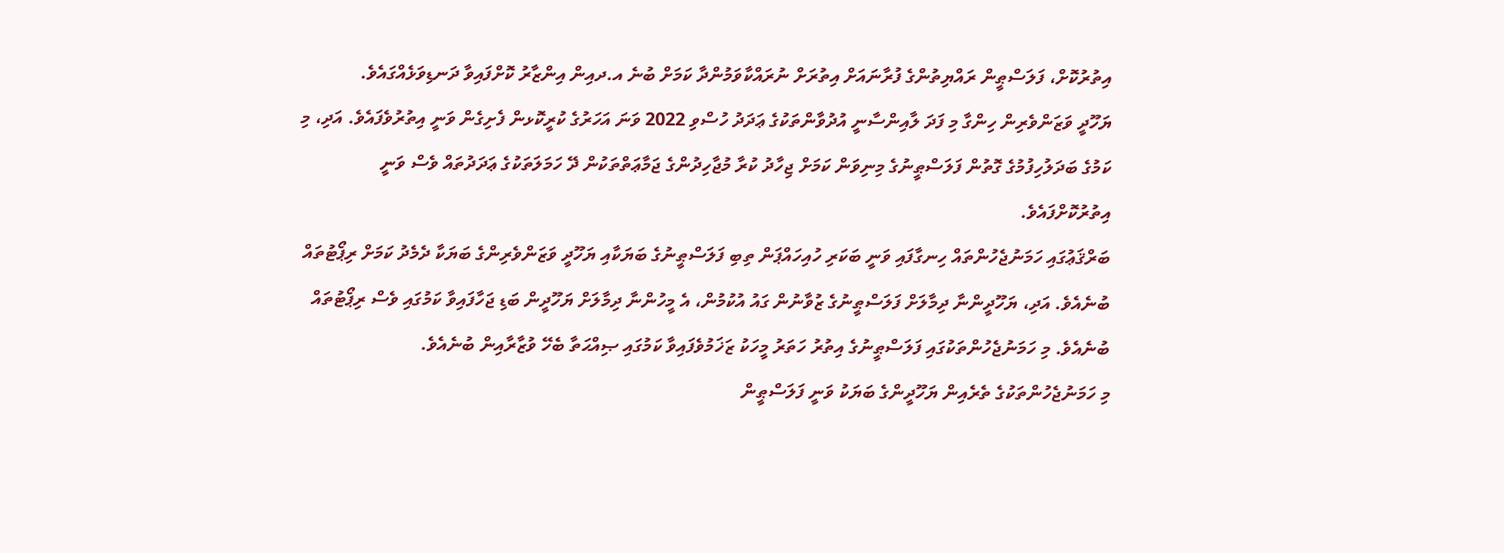އިތުރުކޮށް، ފަލަސްޠީން ރައްޔިތުންގެ ފުރާނައަށް އިތުރަށް ނުރައްކާވަމުންދާ ކަމަށް ބުނެ އ.ދއިން އިންޒާރު ކޮށްފައިވާ ދަނޑިވަޅެއްގައެވެ.
ޔަހޫދީ ވަޒަންވެރިން ހިންގާ މި ފަދަ ލާއިންސާނީ އުދުވާންތަކުގެ ޢަދަދު ހުސްވި 2022 ވަނަ އަހަރުގެ ކުރީކޮޅން ފެށިގެން ވަނީ އިތުރުވެފައެވެ. އަދި، މި ކަމުގެ ބަދަލުހިފުމުގެ ގޮތުން ފަލަސްޠީނުގެ މިނިވަން ކަމަށް ޖިހާދު ކުރާ މުޖާހިދުންގެ ޖަމާޢަތްތަކުން ދޭ ހަމަލަތަކުގެ ޢަދަދުތައް ވެސް ވަނީ އިތުރުކޮށްފައެވެ.
ބަރްޤަޢުގައި ހަމަނުޖެހުންތައް ހިނގާފައި ވަނީ ބަކަރި ހުއިހައްޕަން ތިބި ފަލަސްޠީނުގެ ބަޔަކާއި ޔަހޫދީ ވަޒަންވެރިންގެ ބަޔަކާ ދެމެދު ކަމަށް ރިޕޯޓުތައް ބުނެއެވެ. އަދި، ޔަހޫދީންނާ ދިމާލަށް ފަލަސްޠީނުގެ ޒުވާނުން ގައު އުކުމުން، އެ މީހުންނާ ދިމާލަށް ޔަހޫދީން ބަޑި ޖަހާފައިވާ ކަމުގައި ވެސް ރިޕޯޓުތައް ބުނެއެވެ. މި ހަމަނުޖެހުންތަކުގައި ފަލަސްޠީނުގެ އިތުރު ހަތަރު މީހަކު ޒަޚަމުވެފައިވާ ކަމުގައި ޞިއްޙަތާ ބެހޭ ވުޒާރާއިން ބުނެއެވެ.
މި ހަމަނުޖެހުންތަކުގެ ތެރެއިން ޔަހޫދީންގެ ބަޔަކު ވަނީ ފަލަސްޠީން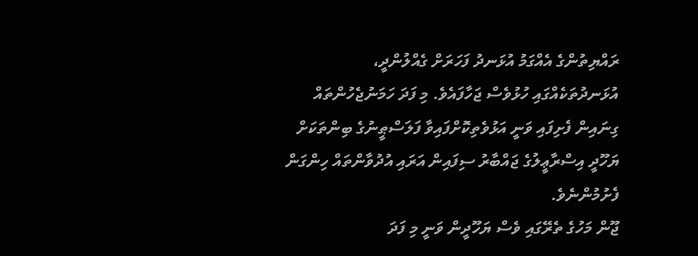ރައްޔިތުންގެ އެއްގަމު އުޅަނދު ފަހަރަށް ގެއްލުންދީ، އުޅަނދުތަކެއްގައި ހުޅުވެސް ޖަހާފައެވެ. މި ފަދަ ހަމަނުޖެހުންތައް ގިނައިން ފެށިފައި ވަނީ އަޅުވެތިކޮށްފައިވާ ފަލަސްޠީނުގެ ބިންތަކަށް ޔަހޫދީ އިސްރާޢީލުގެ ޖައްބާރު ސިފައިން އަރައި އުދުވާންތައް ހިންގަން ފެށުމުންނެވެ.
ޖޫން މަހުގެ ތެރޭގައި ވެސް ޔަހޫދީން ވަނީ މި ފަދަ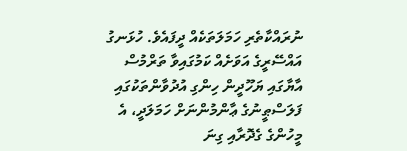ނުރައްކާތެރި ހަމަލަތަކެއް ދީފައެވެ. ހުޅަނގު އައްސޭރީގެ އަވަށެއް ކަމުގައިވާ ތަރްމުސް އާޔާގައި ޔަހޫދީން ހިންގި އުދުވާންތަކުގައި ފަލަސްޠީނުގެ ޢާންމުންނަށް ހަމަލަދީ، އެ މީހުންގެ ގެދޮރާއި ގިނަ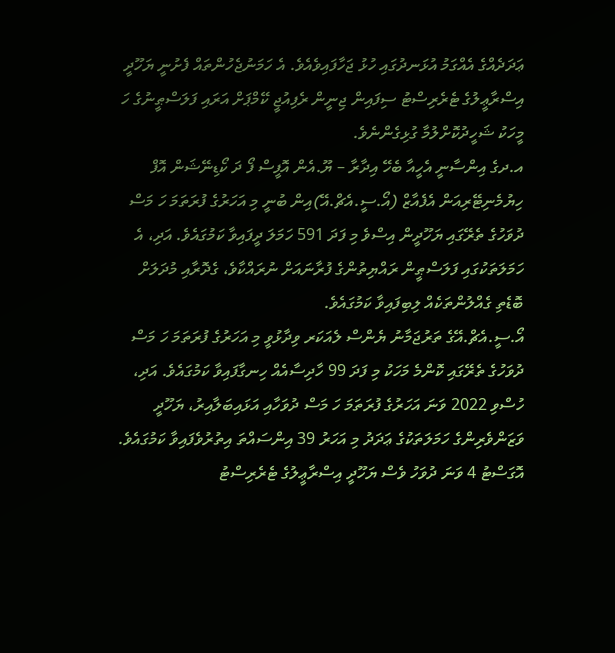ޢަދަދެއްގެ އެއްގަމު އުޅަނދުގައި ހުޅު ޖަހާފައިވެއެވެ. އެ ހަމަނުޖެހުންތައް ފެށުނީ ޔަހޫދީ އިސްރާޢީލުގެ ޓެރެރިސްޓު ސިފައިން ޖިނީން ރެފިއުޖީ ކޭމްޕަށް އަރައި ފަލަސްޠީނުގެ ހަ މީހަކު ޝަހީދުކޮށްލުމާ ގުޅިގެންނެވެ.
އ.ދގެ އިންސާނީ އެހީއާ ބެހޭ އިދާރާ – ޔޫ.އެން އޮފީސް ފޯ ދަ ކޯޑިނޭޝަން އޮފް ހިޔުމެނިޓޭރިއަން އެފެއާޒް (އޯ.ސީ.އެޗް.އޭ)އިން ބުނީ މި އަހަރުގެ ފުރަތަމަ ހަ މަސް ދުވަހުގެ ތެރޭގައި ޔަހޫދީން އިސްވެ މި ފަދަ 591 ހަމަލަ ދީފައިވާ ކަމުގައެވެ. އަދި، އެ ހަމަލަތަކުގައި ފަލަސްޠީން ރައްޔިތުންގެ ފުރާނައަށް ނުރައްކާވެ، ގެދޮރާއި މުދަލަށް ބޮޑެތި ގެއްލުންތަކެއް ލިބިފައިވާ ކަމުގައެވެ.
އޯ.ސީ.އެޗް.އޭގެ ތަރުޖަމާނު ޔެންސް ލެއަކަރ ވިދާޅުވީ މި އަހަރުގެ ފުރަތަމަ ހަ މަސް ދުވަހުގެ ތެރޭގައި ކޮންމެ މަހަކު މި ފަދަ 99 ހާދިސާއެއް ހިނގާފައިވާ ކަމުގައެވެ. އަދި، ހުސްވި 2022 ވަނަ އަހަރުގެ ފުރަތަމަ ހަ މަސް ދުވަހާއި އަޅައިބަލާއިރު، ޔަހޫދީ ވަޒަންވެރިންގެ ހަމަލަތަކުގެ ޢަދަދު މި އަހަރު 39 އިންސައްތަ އިތުރުވެފައިވާ ކަމުގައެވެ.
އޮގަސްޓު 4 ވަނަ ދުވަހު ވެސް ޔަހޫދީ އިސްރާޢީލުގެ ޓެރެރިސްޓު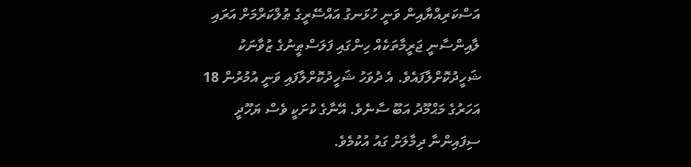އަސްކަރިއްޔާއިން ވަނީ ހުޅަނގު އައްސޭރީގެ ޠުލްކަރްމަށް އަރައި ލާއިންސާނީ ޖަރީމާތަކެއް ހިންގައި ފަލަސްޠީނުގެ ޒުވާނަކު ޝަހީދުކޮށްލާފައެވެ. އެ ދުވަހު ޝަހީދުކޮށްލާފައި ވަނީ އުމުރުން 18 އަހަރުގެ މަޙްމޫދު އަބޫ ސާނެވެ. އޭނާގެ ކުށަކީ ވެސް ޔަހޫދީ ސިފައިންނާ ދިމާލަށް ގައު އުކުމެވެ.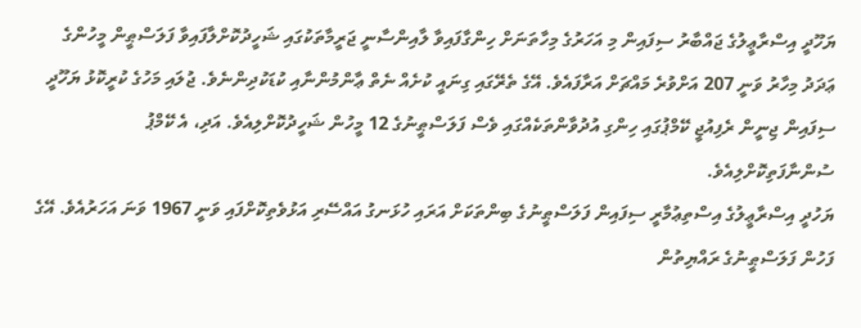ޔަހޫދީ އިސްރާޢީލުގެ ޖައްބާރު ސިފައިން މި އަހަރުގެ މިހާތަނަށް ހިންގާފައިވާ ލާއިންސާނީ ޖަރީމާތަކުގައި ޝަހީދުކޮށްލާފައިވާ ފަލަސްޠީން މީހުންގެ ޢަދަދު މިހާރު ވަނީ 207 އަށްވުރެ މައްޗަށް އަރާފައެވެ. އޭގެ ތެރޭގައި ގިނައީ ކުށެއް ނެތް ޢާންމުންނާއި ކުޑަކުދިންނެވެ. ޖުލައި މަހުގެ ކުރީކޮޅު ޔަހޫދީ ސިފައިން ޖިނީން ރެފިއުޖީ ކޭމްޕުގައި ހިންގި އުދުވާންތަކެއްގައި ވެސް ފަލަސްޠީނުގެ 12 މީހުން ޝަހީދުކޮށްލިއެވެ. އަދި، އެ ކޭމްޕު ސުންނާފަތިކޮށްލިއެވެ.
ޔަހުދީ އިސްރާޢީލުގެ އިސްތިޢުމާރީ ސިފައިން ފަލަސްޠީނުގެ ބިންތަކަށް އަރައި ހުޅަނގު އައްސޭރި އަޅުވެތިކޮށްފައި ވަނީ 1967 ވަނަ އަހަރުއެވެ. އޭގެ ފަހުން ފަލަސްޠީނުގެ ރައްޔިތުން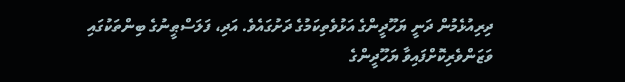ދިރިއުޅެމުން ދަނީ ޔަހޫދީންގެ އަޅުވެތިކަމުގެ ދަށުގައެވެ. އަދި، ފަލަސްޠީނުގެ ބިންތަކުގައި ވަޒަންވެރިކޮށްފައިވާ ޔަހޫދީންގެ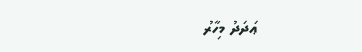ޢަދަދު މިހާރު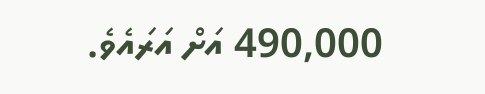490,000 އަށް އަރައެވެ.